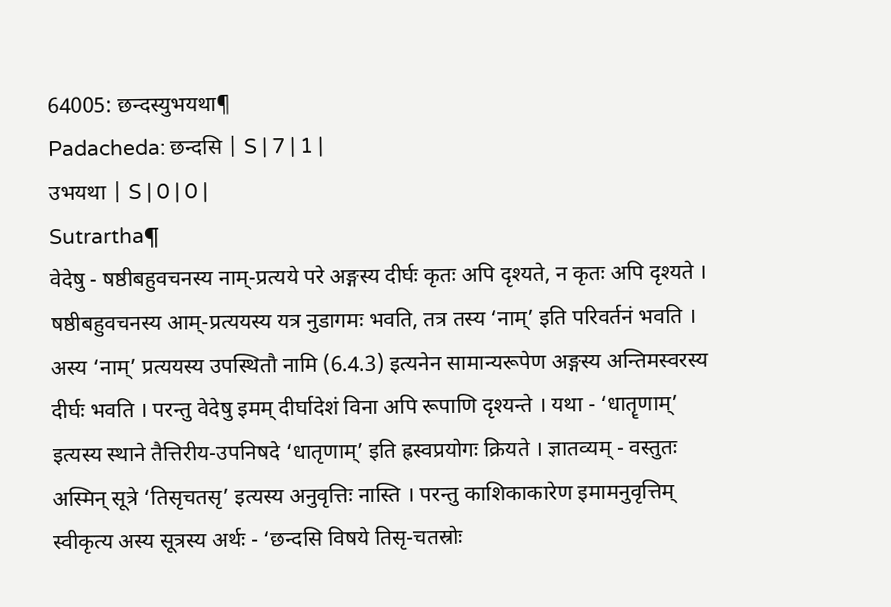64005: छन्दस्युभयथा¶
Padacheda: छन्दसि | S | 7 | 1 |
उभयथा | S | 0 | 0 |
Sutrartha¶
वेदेषु - षष्ठीबहुवचनस्य नाम्-प्रत्यये परे अङ्गस्य दीर्घः कृतः अपि दृश्यते, न कृतः अपि दृश्यते ।
षष्ठीबहुवचनस्य आम्-प्रत्ययस्य यत्र नुडागमः भवति, तत्र तस्य ‘नाम्’ इति परिवर्तनं भवति । अस्य ‘नाम्’ प्रत्ययस्य उपस्थितौ नामि (6.4.3) इत्यनेन सामान्यरूपेण अङ्गस्य अन्तिमस्वरस्य दीर्घः भवति । परन्तु वेदेषु इमम् दीर्घादेशं विना अपि रूपाणि दृश्यन्ते । यथा - ‘धातॄणाम्’ इत्यस्य स्थाने तैत्तिरीय-उपनिषदे ‘धातृणाम्’ इति ह्रस्वप्रयोगः क्रियते । ज्ञातव्यम् - वस्तुतः अस्मिन् सूत्रे ‘तिसृचतसृ’ इत्यस्य अनुवृत्तिः नास्ति । परन्तु काशिकाकारेण इमामनुवृत्तिम् स्वीकृत्य अस्य सूत्रस्य अर्थः - ‘छन्दसि विषये तिसृ-चतस्रोः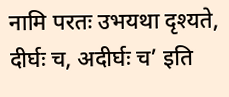नामि परतः उभयथा दृश्यते, दीर्घः च, अदीर्घः च’ इति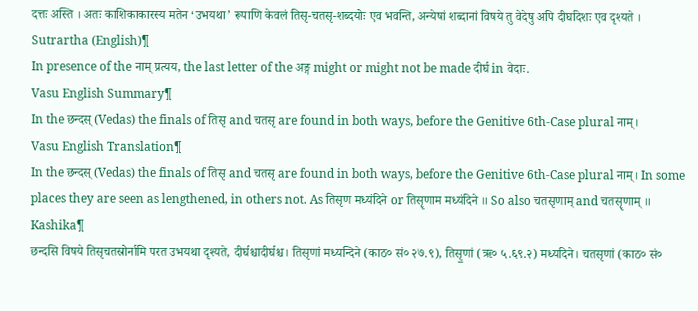दत्तः अस्ति । अतः काशिकाकारस्य मतेन ‘उभयथा’ रूपाणि केवलं तिसृ-चतसृ-शब्दयोः एव भवन्ति, अन्येषां शब्दानां विषये तु वेदेषु अपि दीर्घादेशः एव दृश्यते ।
Sutrartha (English)¶
In presence of the नाम् प्रत्यय, the last letter of the अङ्ग might or might not be made दीर्घ in वेदाः.
Vasu English Summary¶
In the छन्दस् (Vedas) the finals of तिसृ and चतसृ are found in both ways, before the Genitive 6th-Case plural नाम्।
Vasu English Translation¶
In the छन्दस् (Vedas) the finals of तिसृ and चतसृ are found in both ways, before the Genitive 6th-Case plural नाम्। In some places they are seen as lengthened, in others not. As तिसृण मध्यंदिने or तिसॄणाम मध्यंदिने ॥ So also चतसृणाम् and चतसॄणाम् ॥
Kashika¶
छन्दसि विषये तिसृचतस्रोर्नामि परत उभयथा दृश्यते, दीर्घश्चादीर्घश्च। तिसृणां मध्यन्दिने (काठ० सं० २७.९), तिसृ॒णां (ऋ० ५.६९.२) मध्यदिने। चतसृणां (काठ० सं०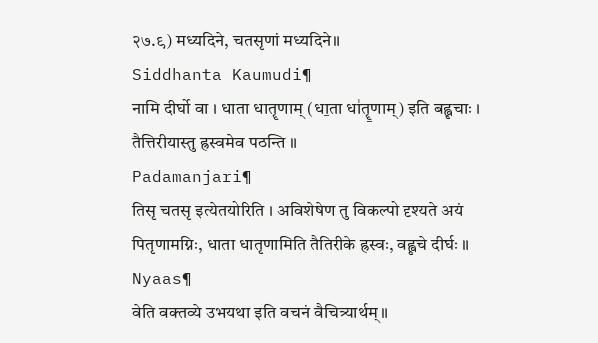२७.९) मध्यदिने, चतसृणां मध्यदिने॥
Siddhanta Kaumudi¶
नामि दीर्घो वा । धाता धातॄणाम् (धा॒ता धा॑तॄ॒णाम्) इति बह्वृचाः । तैत्तिरीयास्तु ह्रस्वमेव पठन्ति ॥
Padamanjari¶
तिसृ चतसृ इत्येतयोरिति । अविशेषेण तु विकल्पो दृश्यते अयं पितृणामग्निः, धाता धातृणामिति तैतिरीके ह्रस्वः, वह्वृचे दीर्घः ॥
Nyaas¶
वेति वक्तव्ये उभयथा इति वचनं वैचित्र्यार्थम्॥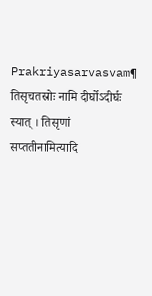Prakriyasarvasvam¶
तिसृचतस्रोः नामि दीर्घोऽदीर्घः स्यात् । तिसृणां सप्ततीनामित्यादि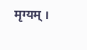मृग्यम् ।